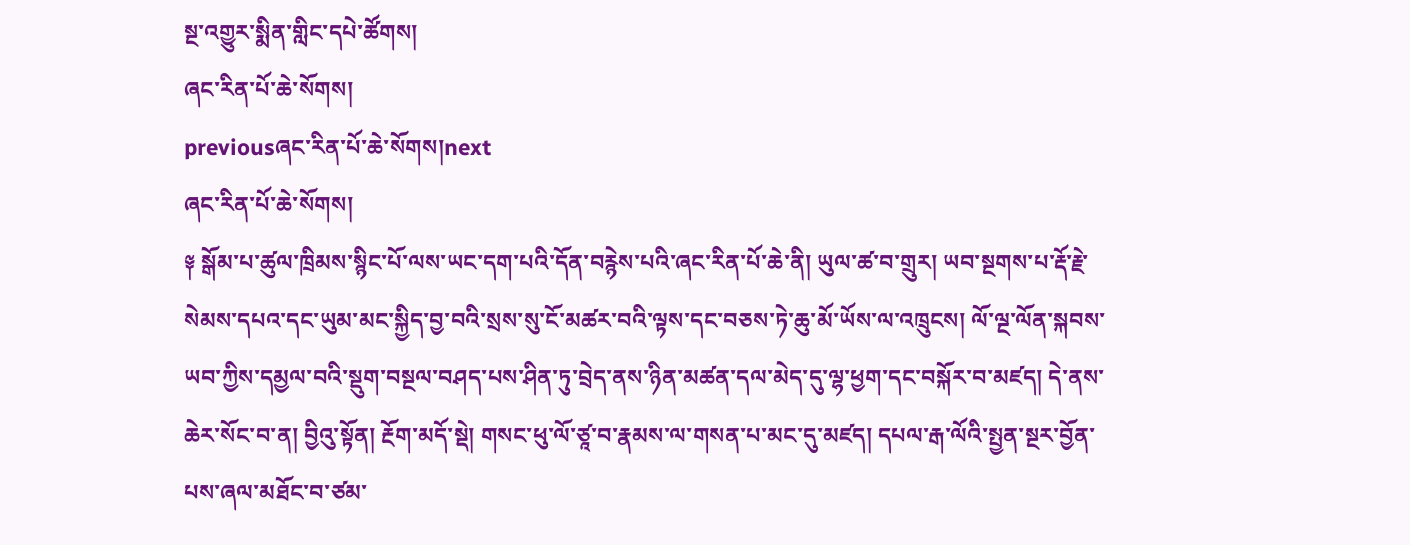སྔ་འགྱུར་སྨིན་གླིང་དཔེ་ཚོགས།
ཞང་རིན་པོ་ཆེ་སོགས།
previousཞང་རིན་པོ་ཆེ་སོགས།next
ཞང་རིན་པོ་ཆེ་སོགས།
༈ སྒོམ་པ་ཚུལ་ཁྲིམས་སྙིང་པོ་ལས་ཡང་དག་པའི་དོན་བརྙེས་པའི་ཞང་རིན་པོ་ཆེ་ནི། ཡུལ་ཚ་བ་གྲུར། ཡབ་སྔགས་པ་རྡོ་རྗེ་སེམས་དཔའ་དང་ཡུམ་མང་སྐྱིད་བྱ་བའི་སྲས་སུ་ངོ་མཚར་བའི་ལྟས་དང་བཅས་ཏེ་ཆུ་མོ་ཡོས་ལ་འཁྲུངས། ལོ་ལྔ་ལོན་སྐབས་ཡབ་ཀྱིས་དམྱལ་བའི་སྡུག་བསྔལ་བཤད་པས་ཤིན་ཏུ་བྲེད་ནས་ཉིན་མཚན་དལ་མེད་དུ་ལྷ་ཕྱག་དང་བསྐོར་བ་མཛད། དེ་ནས་ཆེར་སོང་བ་ན། བྱིའུ་སྟོན། རྔོག་མདོ་སྡེ། གསང་ཕུ་ལོ་ཙཱ་བ་རྣམས་ལ་གསན་པ་མང་དུ་མཛད། དཔལ་རྒ་ལོའི་སྤྱན་སྔར་བྱོན་པས་ཞལ་མཐོང་བ་ཙམ་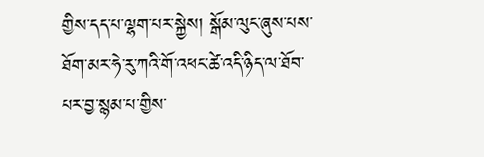གྱིས་དད་པ་ལྷག་པར་སྐྱེས། སྒོམ་ལུང་ཞུས་པས་ཐོག་མར་ཧེ་རུ་ཀའི་གོ་འཕང་ཚེ་འདི་ཉིད་ལ་ཐོབ་པར་བྱ་སྙམ་པ་གྱིས་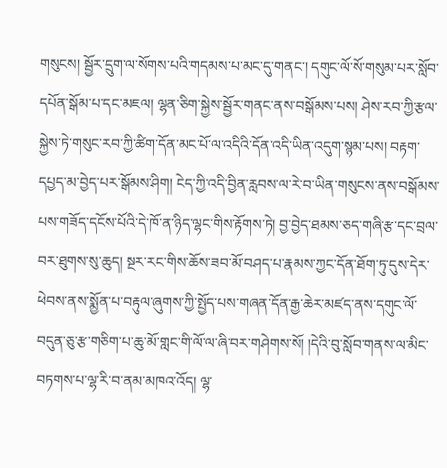གསུངས། སྦྱོར་དྲུག་ལ་སོགས་པའི་གདམས་པ་མང་དུ་གནང་། དགུང་ལོ་སོ་གསུམ་པར་སློབ་དཔོན་སྒོམ་པ་དང་མཇལ། ལྷན་ཅིག་སྐྱེས་སྦྱོར་གནང་ནས་བསྒོམས་པས། ཤེས་རབ་ཀྱི་རྩལ་སྐྱེས་ཏེ་གསུང་རབ་ཀྱི་ཚིག་དོན་མང་པོ་ལ་འདིའི་དོན་འདི་ཡིན་འདུག་སྙམ་པས། བརྟག་དཔྱད་མ་བྱེད་པར་སྒོམས་ཤིག། ངེད་ཀྱི་འདི་བྱིན་རླབས་ལ་རེ་བ་ཡིན་གསུངས་ནས་བསྒོམས་པས་གཟོད་དངོས་པོའི་དེ་ཁོ་ན་ཉིད་ལྷང་གིས་རྟོགས་ཏེ། བྱ་བྱེད་ཐམས་ཅད་གཞི་རྩ་དང་བྲལ་བར་ཐུགས་སུ་ཆུད། སྔར་རང་གིས་ཆོས་ཟབ་མོ་བཤད་པ་རྣམས་ཀྱང་དོན་ཐོག་ཏུ་དུས་དེར་ཕེབས་ནས་སྨྱོན་པ་བརྟུལ་ཞུགས་ཀྱི་སྤྱོད་པས་གཞན་དོན་རྒྱ་ཆེར་མཛད་ནས་དགུང་ལོ་བདུན་ཅུ་རྩ་གཅིག་པ་ཆུ་མོ་གླང་གི་ལོ་ལ་ཞི་བར་གཤེགས་སོ། །དེའི་བུ་སློབ་གནས་ལ་མིང་བཏགས་པ་ལྷ་རི་བ་ནམ་མཁའ་འོད། ལྷ་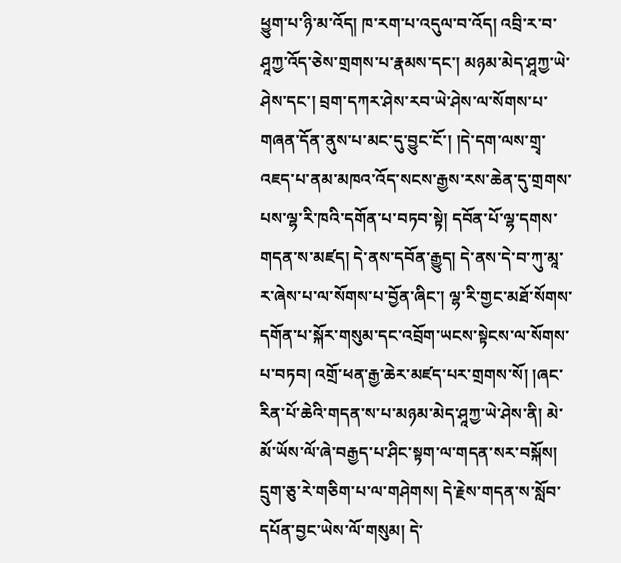ཕྱུག་པ་ཉི་མ་འོད། ཁ་རག་པ་འདུལ་བ་འོད། འབྲི་ར་བ་ཤཱཀྱ་འོད་ཅེས་གྲགས་པ་རྣམས་དང་། མཉམ་མེད་ཤཱཀྱ་ཡེ་ཤེས་དང་། བྲག་དཀར་ཤེས་རབ་ཡེ་ཤེས་ལ་སོགས་པ་གཞན་དོན་ནུས་པ་མང་དུ་བྱུང་ངོ་། །དེ་དག་ལས་གྲྭ་འཇད་པ་ནམ་མཁའ་འོད་སངས་རྒྱས་རས་ཆེན་དུ་གྲགས་པས་ལྷ་རི་ཁའི་དགོན་པ་བཏབ་སྟེ། དབོན་པོ་ལྷ་དགས་གདན་ས་མཛད། དེ་ནས་དབོན་རྒྱུད། དེ་ནས་དེ་བ་ཀུ་མཱ་ར་ཞེས་པ་ལ་སོགས་པ་བྱོན་ཞིང་། ལྷ་རི་གྱང་མཐོ་སོགས་དགོན་པ་སྐོར་གསུམ་དང་འབྲོག་ཡངས་སྟེངས་ལ་སོགས་པ་བཏབ། འགྲོ་ཕན་རྒྱ་ཆེར་མཛད་པར་གྲགས་སོ། །ཞང་རིན་པོ་ཆེའི་གདན་ས་པ་མཉམ་མེད་ཤཱཀྱ་ཡེ་ཤེས་ནི། མེ་མོ་ཡོས་ལོ་ཞེ་བརྒྱད་པ་ཤིང་སྟག་ལ་གདན་སར་བསྐོས། དྲུག་ཅུ་རེ་གཅིག་པ་ལ་གཤེགས། དེ་རྗེས་གདན་ས་སློབ་དཔོན་བྱང་ཡེས་ལོ་གསུམ། དེ་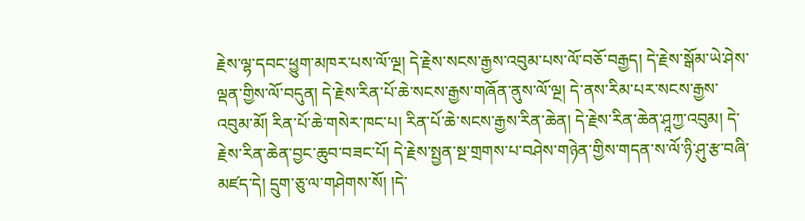རྗེས་ལྷ་དབང་ཕྱུག་མཁར་པས་ལོ་ལྔ། དེ་རྗེས་སངས་རྒྱས་འབུམ་པས་ལོ་བཅོ་བརྒྱད། དེ་རྗེས་སྒོམ་ཡེ་ཤེས་ལྡན་གྱིས་ལོ་བདུན། དེ་རྗེས་རིན་པོ་ཆེ་སངས་རྒྱས་གཞོན་ནུས་ལོ་ལྔ། དེ་ནས་རིམ་པར་སངས་རྒྱས་འབུམ་མོ། རིན་པོ་ཆེ་གསེར་ཁང་པ། རིན་པོ་ཆེ་སངས་རྒྱས་རིན་ཆེན། དེ་རྗེས་རིན་ཆེན་ཤཱཀྱ་འབུམ། དེ་རྗེས་རིན་ཆེན་བྱང་ཆུབ་བཟང་པོ། དེ་རྗེས་སྤྱན་སྔ་གྲགས་པ་བཤེས་གཉེན་གྱིས་གདན་ས་ལོ་ཉི་ཤུ་རྩ་བཞི་མཛད་དེ། དྲུག་ཅུ་ལ་གཤེགས་སོ། །དེ་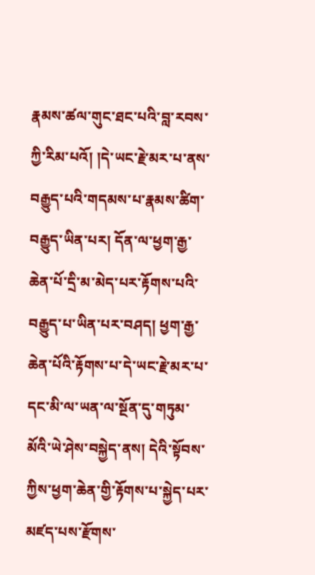རྣམས་ཚལ་གུང་ཐང་པའི་བླ་རབས་ཀྱི་རིམ་པའོ། །དེ་ཡང་རྗེ་མར་པ་ནས་བརྒྱུད་པའི་གདམས་པ་རྣམས་ཚིག་བརྒྱུད་ཡིན་པར། དོན་ལ་ཕྱག་རྒྱ་ཆེན་པོ་དྲི་མ་མེད་པར་རྟོགས་པའི་བརྒྱུད་པ་ཡིན་པར་བཤད། ཕྱག་རྒྱ་ཆེན་པོའི་རྟོགས་པ་དེ་ཡང་རྗེ་མར་པ་དང་མི་ལ་ཡན་ལ་སྔོན་དུ་གཏུམ་མོའི་ཡེ་ཤེས་བསྐྱེད་ནས། དེའི་སྟོབས་ཀྱིས་ཕྱག་ཆེན་གྱི་རྟོགས་པ་སྐྱེད་པར་མཛད་པས་རྫོགས་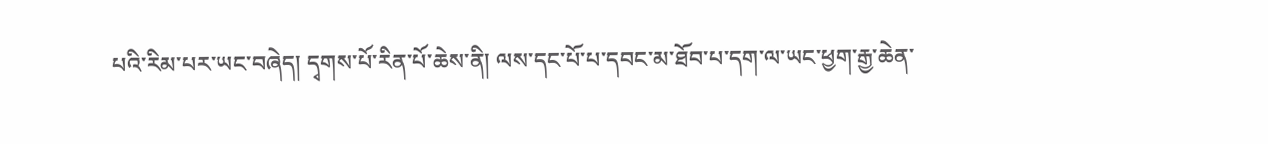པའི་རིམ་པར་ཡང་བཞེད། དྭགས་པོ་རིན་པོ་ཆེས་ནི། ལས་དང་པོ་པ་དབང་མ་ཐོབ་པ་དག་ལ་ཡང་ཕྱག་རྒྱ་ཆེན་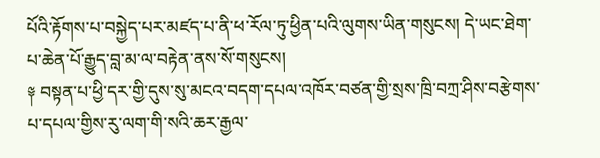པོའི་རྟོགས་པ་བསྐྱེད་པར་མཛད་པ་ནི་ཕ་རོལ་ཏུ་ཕྱིན་པའི་ལུགས་ཡིན་གསུངས། དེ་ཡང་ཐེག་པ་ཆེན་པོ་རྒྱུད་བླ་མ་ལ་བརྟེན་ནས་སོ་གསུངས།
༈ བསྟན་པ་ཕྱི་དར་གྱི་དུས་སུ་མངའ་བདག་དཔལ་འཁོར་བཙན་གྱི་སྲས་ཁྲི་བཀྲ་ཤིས་བརྩེགས་པ་དཔལ་གྱིས་རུ་ལག་གི་སའི་ཆར་རྒྱལ་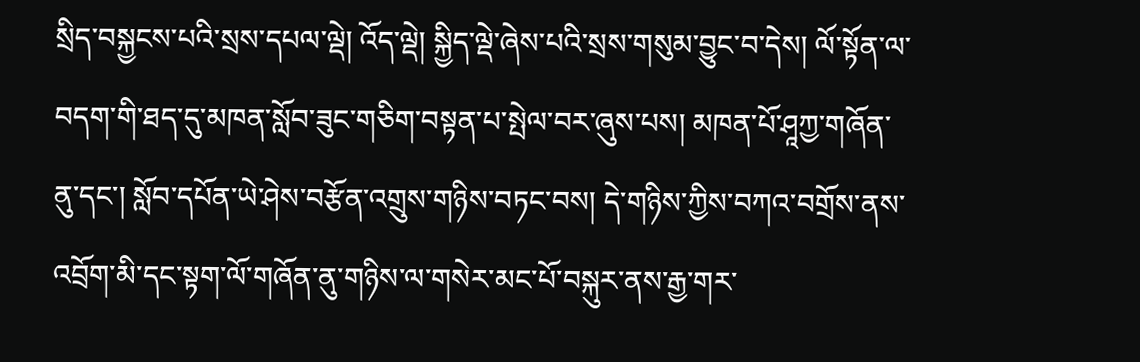སྲིད་བསྐྱངས་པའི་སྲས་དཔལ་ལྡེ། འོད་ལྡེ། སྐྱིད་ལྡེ་ཞེས་པའི་སྲས་གསུམ་བྱུང་བ་དེས། ལོ་སྟོན་ལ་བདག་གི་ཐད་དུ་མཁན་སློབ་ཟུང་གཅིག་བསྟན་པ་སྤེལ་བར་ཞུས་པས། མཁན་པོ་ཤཱཀྱ་གཞོན་ནུ་དང་། སློབ་དཔོན་ཡེ་ཤེས་བརྩོན་འགྲུས་གཉིས་བཏང་བས། དེ་གཉིས་ཀྱིས་བཀའ་བགྲོས་ནས་འབྲོག་མི་དང་སྟག་ལོ་གཞོན་ནུ་གཉིས་ལ་གསེར་མང་པོ་བསྐུར་ནས་རྒྱ་གར་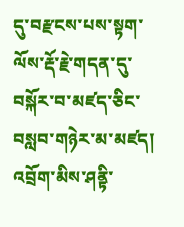དུ་བརྫངས་པས་སྟག་ལོས་རྡོ་རྗེ་གདན་དུ་བསྐོར་བ་མཛད་ཅིང་བསླབ་གཉེར་མ་མཛད། འབྲོག་མིས་ཤནྟི་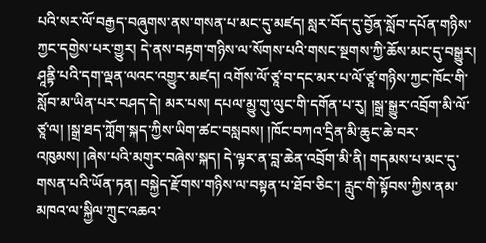པའི་སར་ལོ་བརྒྱད་བཞུགས་ནས་གསན་པ་མང་དུ་མཛད། སླར་བོད་དུ་བྱོན་སློབ་དཔོན་གཉིས་ཀྱང་དགྱེས་པར་གྱུར། དེ་ནས་བརྟག་གཉིས་ལ་སོགས་པའི་གསང་སྔགས་ཀྱི་ཆོས་མང་དུ་བསྒྱུར། ཤཱནྟི་པའི་དག་ལྡན་ལའང་འགྱུར་མཛད། འགོས་ལོ་ཙཱ་བ་དང་མར་པ་ལོ་ཙཱ་གཉིས་ཀྱང་ཁོང་གི་སློབ་མ་ཡིན་པར་བཤད་དེ། མར་པས། དཔལ་མྱུ་གུ་ལུང་གི་དགོན་པ་རུ། །སྒྲ་སྒྱུར་འབྲོག་མི་ལོ་ཙཱ་ལ། །སྒྲ་ཐད་ཀློག་སྐད་ཀྱིས་ཡིག་ཚང་བསླབས། །ཁོང་བཀའ་དྲིན་མི་ཆུང་ཆེ་བར་འཁུམས། །ཞེས་པའི་མགུར་བཞེས་སྐད། དེ་ལྟར་ན་བླ་ཆེན་འབྲོག་མི་ནི། གདམས་པ་མང་དུ་གསན་པའི་ཡོན་ཏན། བསྐྱེད་རྫོགས་གཉིས་ལ་བསྟན་པ་ཐོབ་ཅིང་། རླུང་གི་སྟོབས་ཀྱིས་ནམ་མཁའ་ལ་སྐྱིལ་ཀྲུང་འཆའ་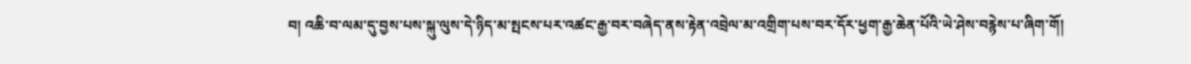བ། འཆི་བ་ལམ་དུ་བྱས་པས་སྐུ་ལུས་དེ་ཉིད་མ་སྤངས་པར་འཚང་རྒྱ་བར་བཞེད་ནས་རྟེན་འབྲེལ་མ་འགྲིག་པས་བར་དོར་ཕྱག་རྒྱ་ཆེན་པོའི་ཡེ་ཤེས་བརྙེས་པ་ཞིག་གོ།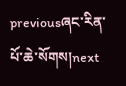previousཞང་རིན་པོ་ཆེ་སོགས།next